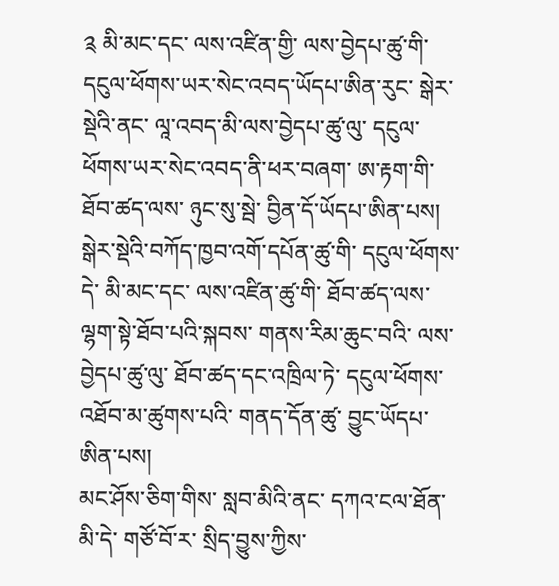༉ མི་མང་དང་ ལས་འཛིན་གྱི་ ལས་བྱེདཔ་ཚུ་གི་ དངུལ་ཕོགས་ཡར་སེང་འབད་ཡོདཔ་ཨིན་རུང་ སྒེར་སྡེའི་ནང་ ལཱ་འབད་མི་ལས་བྱེདཔ་ཚུ་ལུ་ དངུལ་ཕོགས་ཡར་སེང་འབད་ནི་ཕར་བཞག་ ཨ་རྟག་གི་ཐོབ་ཚད་ལས་ ཉུང་སུ་སྦེ་ བྱིན་དོ་ཡོདཔ་ཨིན་པས།
སྒེར་སྡེའི་བཀོད་ཁྱབ་འགོ་དཔོན་ཚུ་གི་ དངུལ་ཕོགས་དེ་ མི་མང་དང་ ལས་འཛིན་ཚུ་གི་ ཐོབ་ཚད་ལས་ ལྷག་སྟེ་ཐོབ་པའི་སྐབས་ གནས་རིམ་ཆུང་བའི་ ལས་བྱེདཔ་ཚུ་ལུ་ ཐོབ་ཚད་དང་འཁྲིལ་ཏེ་ དངུལ་ཕོགས་འཐོབ་མ་ཚུགས་པའི་ གནད་དོན་ཚུ་ བྱུང་ཡོདཔ་ཨིན་པས།
མང་ཤོས་ཅིག་གིས་ སླབ་མིའི་ནང་ དཀའ་ངལ་ཐོན་མི་དེ་ གཙོ་བོ་ར་ སྲིད་བྱུས་ཀྱིས་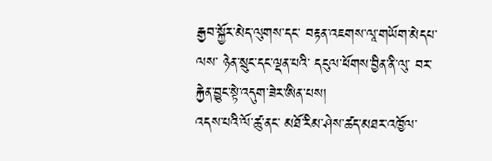རྒྱབ་སྐྱོར་མེད་ལུགས་དང་ བརྟན་འཇགས་ལཱ་གཡོག་མེདཔ་ལས་ ཉེན་སྲུང་དང་ལྡན་པའི་ དངུལ་ཕོགས་བྱིན་ནི་ལུ་ བར་རྐྱེན་བྱུང་སྟེ་འདུག་ཟེར་ཨིན་པས།
འདས་པའི་ལོ་ཚུ་ནང་ མཐོ་རིམ་ཤེས་ཚད་མཐར་འཁྱོལ་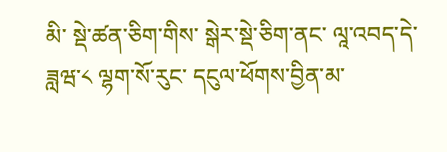མི་ སྡེ་ཚན་ཅིག་གིས་ སྒེར་སྡེ་ཅིག་ནང་ ལཱ་འབད་དེ་ ཟླཝ་༨ ལྷག་སོ་རུང་ དངུལ་ཕོགས་བྱིན་མ་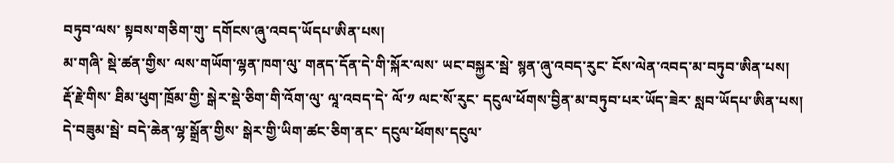བཏུབ་ལས་ སྟབས་གཅིག་གུ་ དགོངས་ཞུ་འབད་ཡོདཔ་ཨིན་པས།
མ་གཞི་ སྡེ་ཚན་གྱིས་ ལས་གཡོག་ལྷན་ཁག་ལུ་ གནད་དོན་དེ་གི་སྐོར་ལས་ ཡང་བསྐྱར་སྦེ་ སྙན་ཞུ་འབད་རུང་ ངོས་ལེན་འབད་མ་བཏུབ་ཨིན་པས།
རྡོ་རྗེ་གིས་ ཐིམ་ཕུག་ཁྲོམ་གྱི་ སྒེར་སྡེ་ཅིག་གི་འོག་ལུ་ ལཱ་འབད་དེ་ ལོ་༡ ལང་སོ་རུང་ དངུལ་ཕོགས་བྱིན་མ་བཏུབ་པར་ཡོད་ཟེར་ སླབ་ཡོདཔ་ཨིན་པས།
དེ་བཟུམ་སྦེ་ བདེ་ཆེན་ལྷ་སྒྲོན་གྱིས་ སྒེར་གྱི་ཡིག་ཚང་ཅིག་ནང་ དངུལ་ཕོགས་དངུལ་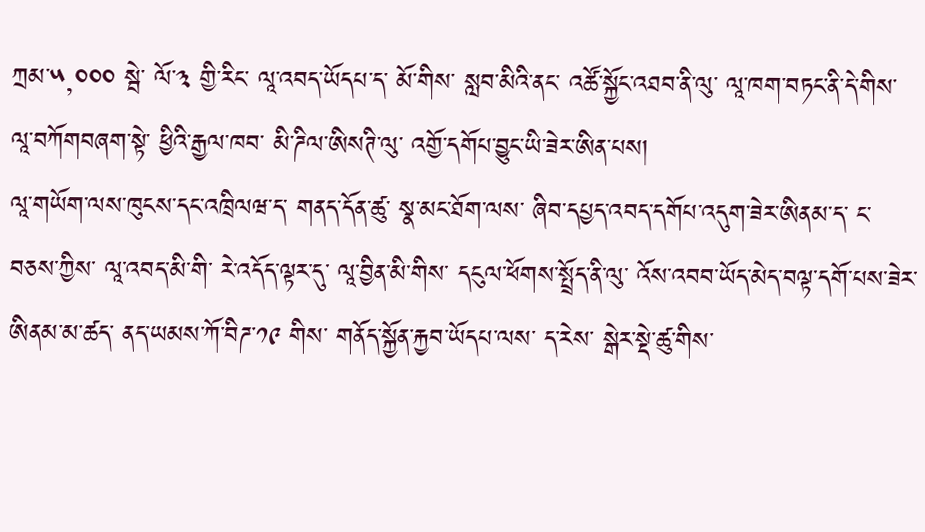ཀྲམ་༥,༠༠༠ སྦེ་ ལོ་༣ གྱི་རིང་ ལཱ་འབད་ཡོདཔ་ད་ མོ་གིས་ སླབ་མིའི་ནང་ འཚོ་སྐྱོང་འཐབ་ནི་ལུ་ ལཱ་ཁག་བཏང་ནི་དེ་གིས་ ལཱ་བཀོགབཞག་སྟེ་ ཕྱིའི་རྒྱལ་ཁབ་ མི་ཌིལ་ཨིསཊི་ལུ་ འགྱོ་དགོཔ་བྱུང་ཡི་ཟེར་ཨིན་པས།
ལཱ་གཡོག་ལས་ཁུངས་དང་འཁྲིལཝ་ད་ གནད་དོན་ཚུ་ སྣ་མང་ཐོག་ལས་ ཞིབ་དཔྱད་འབད་དགོཔ་འདུག་ཟེར་ཨིནམ་ད་ ང་བཅས་ཀྱིས་ ལཱ་འབད་མི་གི་ རེ་འདོད་ལྟར་དུ་ ལཱ་བྱིན་མི་གིས་ དངུལ་ཕོགས་སྤྲོད་ནི་ལུ་ འོས་འབབ་ཡོད་མེད་བལྟ་དགོ་པས་ཟེར་ཨིནམ་མ་ཚད་ ནད་ཡམས་ཀོ་བིཌ་༡༩ གིས་ གནོད་སྐྱོན་རྐྱབ་ཡོདཔ་ལས་ ད་རེས་ སྒེར་སྡེ་ཚུ་གིས་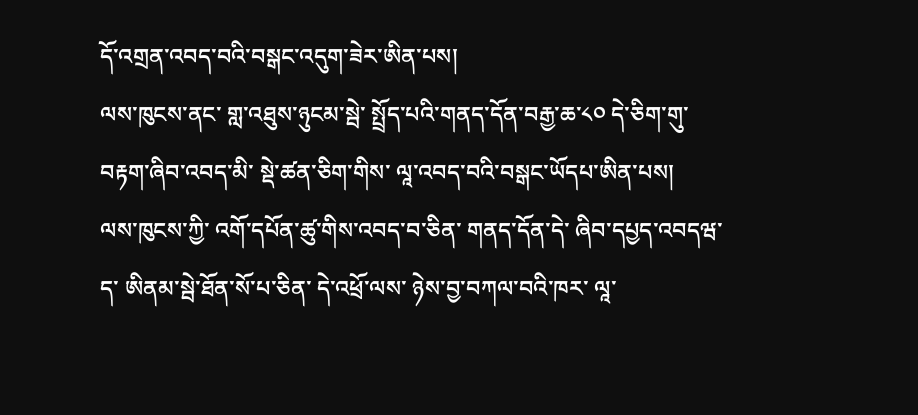དོ་འགྲན་འབད་བའི་བསྒང་འདུག་ཟེར་ཨིན་པས།
ལས་ཁུངས་ནང་ གླ་འཐུས་ཉུངམ་སྦེ་ སྤྲོད་པའི་གནད་དོན་བརྒྱ་ཆ་༨༠ དེ་ཅིག་གུ་ བརྟག་ཞིབ་འབད་མི་ སྡེ་ཚན་ཅིག་གིས་ ལཱ་འབད་བའི་བསྒང་ཡོདཔ་ཨིན་པས།
ལས་ཁུངས་ཀྱི་ འགོ་དཔོན་ཚུ་གིས་འབད་བ་ཅིན་ གནད་དོན་དེ་ ཞིབ་དཔྱད་འབདཝ་ད་ ཨིནམ་སྦེ་ཐོན་སོ་པ་ཅིན་ དེ་འཕྲོ་ལས་ ཉེས་བྱ་བཀལ་བའི་ཁར་ ལཱ་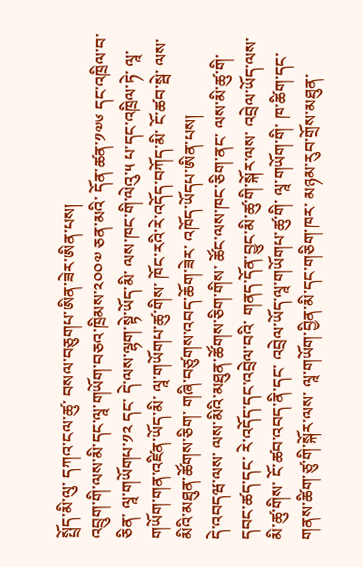སྤྲོད་མི་ལུ་ དཀའ་ངལ་ཚུ་ བསལ་བཅུགཔ་ཨིན་ཟེར་ཨིན་པས།
འབྲུག་གི་ལས་མི་དང་ལཱ་གཡོག་བཅའ་ཁྲིམས་༢༠༠༧ ཅན་མའི་ དོན་ཚན་༡༧༦ དང་འཁྲིལ་བ་ཅིན་ ལཱ་གཡོགཔ་༡༢ དང་ དེ་ལས་ལྷག་སྟེ་ཡོད་མི་ ལས་ཁང་གི་ལེའུ་༥ པ་དང་འཁྲིལ་ཏེ་ ལཱ་གཡོག་གན་འཛིན་ཡོད་མི་ ལཱ་གཡོགཔ་ཚུ་གིས་ ཁོང་རའི་རེ་འདོད་བཀོད་མི་ ངོ་ཚབ་སྦེ་ ལས་མིའི་མཐུན་ཚོགས་ཅིག་ གཞི་བཙུགས་འབད་ཆོག་ཟེར་ འཁོད་ཡོདཔ་ཨིན་པས།
དེ་འབདཝ་ལས་ ལས་མིའི་མཐུན་ཚོགས་ཅིག་གིས་ ཚོང་ལས་ཁང་ཅིག་ནང་ ལས་མི་ཚུ་གི་ དབང་ཚད་དང་ རེ་འདོད་དང་འབྲེལ་བའི་ གནད་དོན་བྱུང་མི་ཚུ་གི་སྐོར་ལས་ འབྲེལ་ཡོད་ལས་མི་ཚུ་གིས་ ངོ་ཚབ་འབད་ནི་དང་ འབྲེལ་ཡོད་ལཱ་གཡོགཔ་ཚུ་གི་ ལཱ་གཡོག་གི་ ཁ་ཚིག་དང་ གནས་ཚིག་ཙུ་གི་སྐོར་ལས་ ལཱ་གཡོག་བྱིན་མི་དང་གཅིག་ཁར་ མཉམ་རུབ་གྲོས་མཐུན་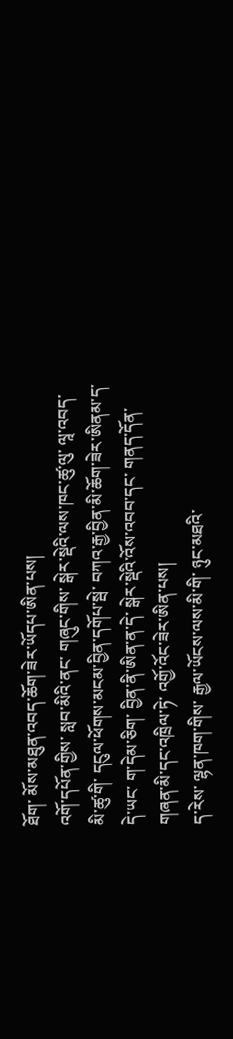ཐོག་ མོས་མཐུན་འབད་ཆོག་ཟེར་ཡོདཔ་ཨིན་པས།
འགོ་དཔོན་གྱིས་ སླབ་མིའི་ནང་ གཞུང་གིས་ སྒེར་སྡེའི་ལས་ཁང་ཚུ་ལུ་ ལཱ་འབད་མི་ཚུ་གི་ དངུལ་ཕོགས་མངམ་བྱིན་དགོཔ་སྦེ་ བཀའ་རྒྱ་བྱིན་མི་ཆོག་ཟེར་ཨིནམ་ད་ དེ་ཡང་ ག་དེམ་ཅིག་ བྱིན་ནི་ཨིན་ན་དེ་ སྒེར་སྡེའི་འོས་འབབ་དང་ གནད་དོན་གཞན་མི་དང་འཁྲིལ་ཏེ་ འགྱོ་འོང་ཟེར་ཨིན་པས།
ད་རེས་ ལྷན་ཁག་གིས་ རྒྱལ་ཡོངས་ལས་མི་གི་ ཉུང་མཐའི་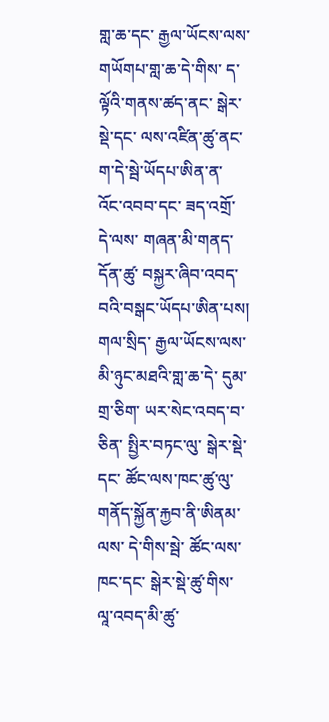གླ་ཆ་དང་ རྒྱལ་ཡོངས་ལས་གཡོགཔ་གླ་ཆ་དེ་གིས་ ད་ལྟོའི་གནས་ཚད་ནང་ སྒེར་སྡེ་དང་ ལས་འཛིན་ཚུ་ནང་ ག་དེ་སྦེ་ཡོདཔ་ཨིན་ན་ འོང་འབབ་དང་ ཟད་འགྲོ་ དེ་ལས་ གཞན་མི་གནད་དོན་ཚུ་ བསྐྱར་ཞིབ་འབད་བའི་བསྒང་ཡོདཔ་ཨིན་པས།
གལ་སྲིད་ རྒྱལ་ཡོངས་ལས་མི་ཉུང་མཐའི་གླ་ཆ་དེ་ དུམ་གྲ་ཅིག་ ཡར་སེང་འབད་བ་ཅིན་ སྤྱིར་བཏང་ལུ་ སྒེར་སྡེ་དང་ ཚོང་ལས་ཁང་ཚུ་ལུ་ གནོད་སྐྱོན་རྐྱབ་ནི་ཨིནམ་ལས་ དེ་གིས་སྦེ་ ཚོང་ལས་ཁང་དང་ སྒེར་སྡེ་ཚུ་གིས་ ལཱ་འབད་མི་ཚུ་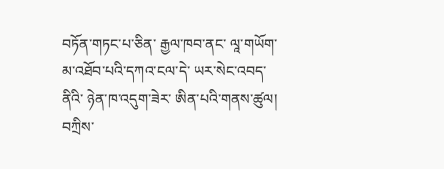བཏོན་གཏང་པ་ཅིན་ རྒྱལ་ཁབ་ནང་ ལཱ་གཡོག་མ་འཐོབ་པའི་དཀའ་ངལ་དེ་ ཡར་སེང་འབད་ནིའི་ ཉེན་ཁ་འདུག་ཟེར་ ཨིན་པའི་གནས་ཚུལ།
བཀྲིས་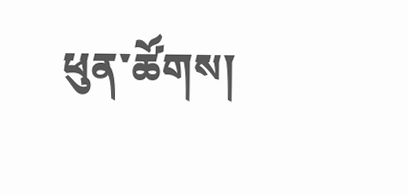ཕུན་ཚོགས།